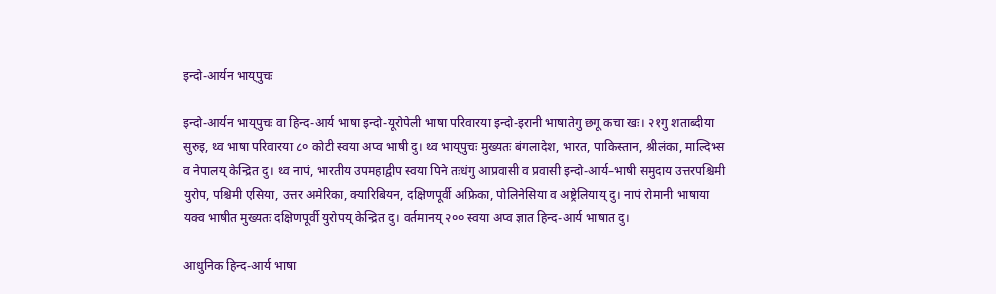इन्दो-आर्यन भाय्‌पुचः

इन्दो-आर्यन भाय्‌पुचः वा हिन्द-आर्य भाषा इन्दो-यूरोपेली भाषा परिवारया इन्दो-इरानी भाषातेगु छगू कचा खः। २१गु शताब्दीया सुरुइ, थ्व भाषा परिवारया ८० कोटी स्वया अप्व भाषी दु। थ्व भाय्‌पुचः मुख्यतः बंगलादेश, भारत, पाकिस्तान, श्रीलंका, माल्दिभ्स व नेपालय् केन्द्रित दु। थ्व नापं, भारतीय उपमहाद्वीप स्वया पिने तःधंगु आप्रवासी व प्रवासी इन्दो-आर्य–भाषी समुदाय उत्तरपश्चिमी युरोप, पश्चिमी एसिया, उत्तर अमेरिका, क्यारिबियन, दक्षिणपूर्वी अफ्रिका, पोलिनेसिया व अष्ट्रेलियाय् दु। नापं रोमानी भाषाया यक्व भाषीत मुख्यतः दक्षिणपूर्वी युरोपय् केन्द्रित दु। वर्तमानय् २०० स्वया अप्व ज्ञात हिन्द-आर्य भाषात दु।

आधुनिक हिन्द-आर्य भाषा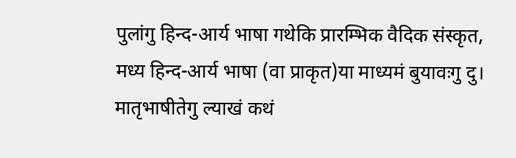पुलांगु हिन्द-आर्य भाषा गथेकि प्रारम्भिक वैदिक संस्कृत, मध्य हिन्द-आर्य भाषा (वा प्राकृत)या माध्यमं बुयावःगु दु। मातृभाषीतेगु ल्याखं कथं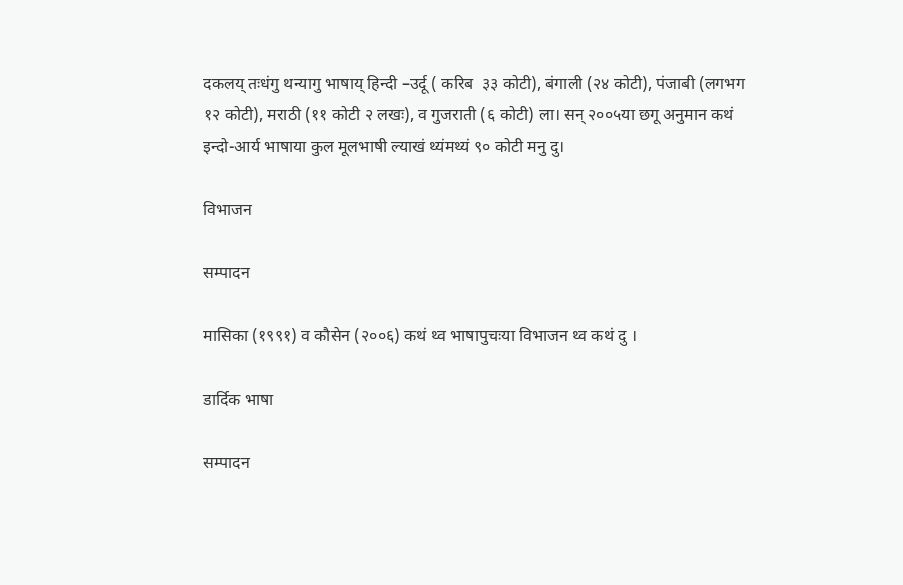दकलय् तःधंगु थन्यागु भाषाय् हिन्दी –उर्दू ( करिब  ३३ कोटी), बंगाली (२४ कोटी), पंजाबी (लगभग १२ कोटी), मराठी (११ कोटी २ लखः), व गुजराती (६ कोटी) ला। सन् २००५या छगू अनुमान कथं इन्दो-आर्य भाषाया कुल मूलभाषी ल्याखं थ्यंमथ्यं ९० कोटी मनु दु।

विभाजन

सम्पादन

मासिका (१९९१) व कौसेन (२००६) कथं थ्व भाषापुचःया विभाजन थ्व कथं दु ।

डार्दिक भाषा

सम्पादन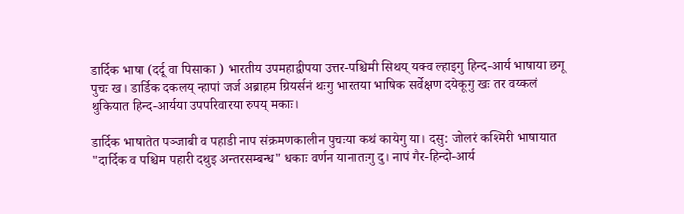डार्दिक भाषा (दर्दू वा पिसाका ) भारतीय उपमहाद्वीपया उत्तर-पश्चिमी सिथय् यक्व ल्हाइगु हिन्द-आर्य भाषाया छगू पुचः ख। डार्डिक दकलय् न्हापां जर्ज अब्राहम ग्रियर्सनं थःगु भारतया भाषिक सर्वेक्षण दयेकूगु खः तर वय्कलं थुकियात हिन्द-आर्यया उपपरिवारया रुपय् मकाः।

डार्दिक भाषातेत पञ्जाबी व पहाडी नाप संक्रमणकालीन पुचःया कथं कायेगु या। दसु: जोलरं कश्मिरी भाषायात "दार्दिक व पश्चिम पहारी दथुइ अन्तरसम्बन्ध" धकाः वर्णन यानातःगु दु। नापं गैर-हिन्दो-आर्य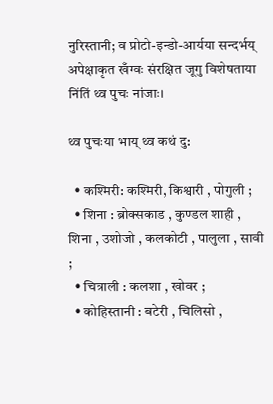नुरिस्तानी; व प्रोटो-इन्डो-आर्यया सन्दर्भय् अपेक्षाकृत खँग्वः संरक्षित जूगु विशेषताया निंतिं थ्व पुचः नांजाः।

थ्व पुचःया भाय् थ्व कथं दु:

  • कश्मिरी: कश्मिरी, किश्वारी , पोगुली ;
  • शिना : ब्रोक्सकाड , कुण्डल शाही , शिना , उशोजो , कलकोटी , पालुला , सावी ;
  • चित्राली : कलशा , खोवर ;
  • कोहिस्तानी : बटेरी , चिलिसो ,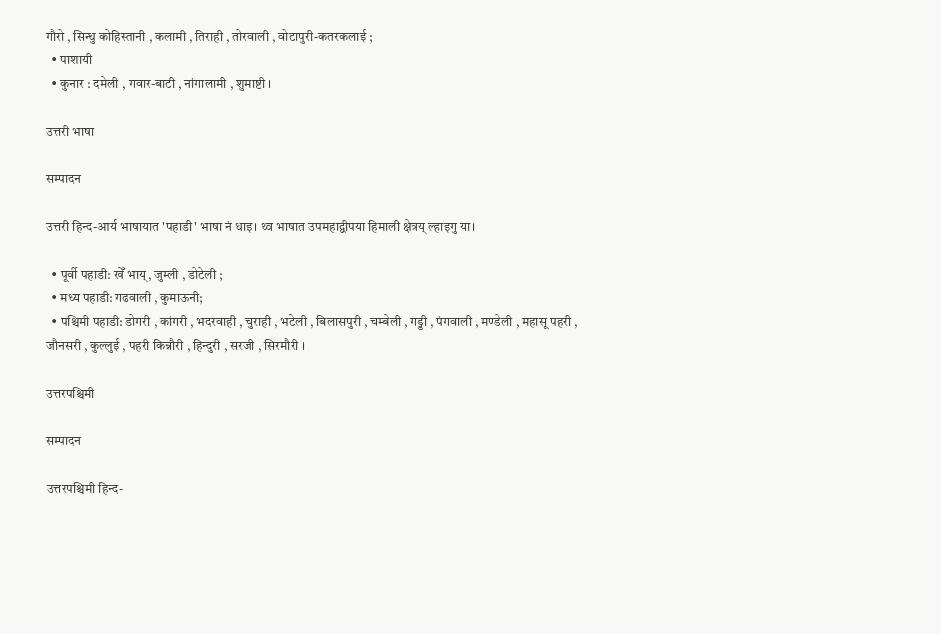गौरो , सिन्धु कोहिस्तानी , कलामी , तिराही , तोरवाली , वोटापुरी-कतरकलाई ;
  • पाशायी
  • कुनार : दमेली , गवार-बाटी , नांगालामी , शुमाष्टी ।

उत्तरी भाषा

सम्पादन

उत्तरी हिन्द-आर्य भाषायात 'पहाडी' भाषा नं धाइ। थ्व भाषात उपमहाद्वीपया हिमाली क्षेत्रय् ल्हाइगु या।

  • पूर्वी पहाडी: खेँ भाय्, जुम्ली , डोटेली ;
  • मध्य पहाडी: गढवाली , कुमाऊनी;
  • पश्चिमी पहाडी: डोगरी , कांगरी , भदरवाही , चुराही , भटेली , बिलासपुरी , चम्बेली , गड्डी , पंगवाली , मण्डेली , महासू पहरी , जौनसरी , कुल्लुई , पहरी किन्नौरी , हिन्दुरी , सरजी , सिरमौरी ।

उत्तरपश्चिमी

सम्पादन

उत्तरपश्चिमी हिन्द-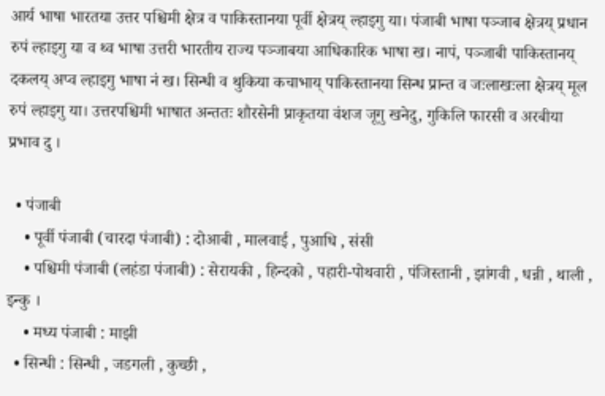आर्य भाषा भारतया उत्तर पश्चिमी क्षेत्र व पाकिस्तानया पूर्वी क्षेत्रय् ल्हाइगु या। पंजाबी भाषा पञ्जाब क्षेत्रय् प्रधान रुपं ल्हाइगु या व थ्व भाषा उत्तरी भारतीय राज्य पञ्जाबया आधिकारिक भाषा ख। नापं, पञ्जाबी पाकिस्तानय् दकलय् अप्व ल्हाइगु भाषा नं ख। सिन्धी व थुकिया कचाभाय् पाकिस्तानया सिन्ध प्रान्त व जःलाखःला क्षेत्रय् मूल रुपं ल्हाइगु या। उत्तरपश्चिमी भाषात अन्ततः शौरसेनी प्राकृतया वंशज जूगु खनेदु, गुकिलि फारसी व अरबीया प्रभाव दु ।

  • पंजाबी
    • पूर्वी पंजाबी (चारदा पंजाबी) : दोआबी , मालवाई , पुआधि , संसी
    • पश्चिमी पंजाबी (लहंडा पंजाबी) : सेरायकी , हिन्दको , पहारी-पोथवारी , पंजिस्तानी , झांगवी , धन्नी , थाली , इन्कु ।
    • मध्य पंजाबी : माझी
  • सिन्धी : सिन्धी , जडगली , कुच्छी ,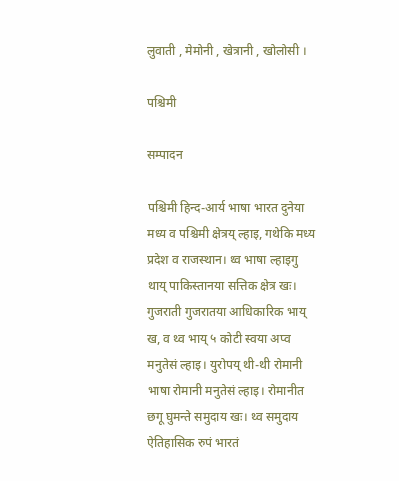लुवाती , मेमोनी , खेत्रानी , खोलोसी ।

पश्चिमी

सम्पादन

पश्चिमी हिन्द-आर्य भाषा भारत दुनेया मध्य व पश्चिमी क्षेत्रय् ल्हाइ, गथेकि मध्य प्रदेश व राजस्थान। थ्व भाषा ल्हाइगु थाय् पाकिस्तानया सत्तिक क्षेत्र खः। गुजराती गुजरातया आधिकारिक भाय् ख, व थ्व भाय् ५ कोटी स्वया अप्व मनुतेसं ल्हाइ। युरोपय् थी-थी रोमानी भाषा रोमानी मनुतेसं ल्हाइ। रोमानीत छगू घुमन्ते समुदाय खः। थ्व समुदाय ऐतिहासिक रुपं भारतं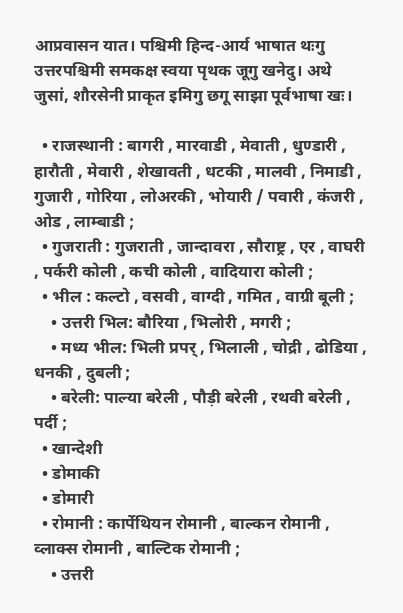आप्रवासन यात। पश्चिमी हिन्द-आर्य भाषात थःगु उत्तरपश्चिमी समकक्ष स्वया पृथक जूगु खनेदु। अथे जुसां, शौरसेनी प्राकृत इमिगु छगू साझा पूर्वभाषा खः।

  • राजस्थानी : बागरी , मारवाडी , मेवाती , धुण्डारी , हारौती , मेवारी , शेखावती , धटकी , मालवी , निमाडी , गुजारी , गोरिया , लोअरकी , भोयारी / पवारी , कंजरी , ओड , लाम्बाडी ;
  • गुजराती : गुजराती , जान्दावरा , सौराष्ट्र , एर , वाघरी , पर्करी कोली , कची कोली , वादियारा कोली ;
  • भील : कल्टो , वसवी , वाग्दी , गमित , वाग्री बूली ;
    • उत्तरी भिल: बौरिया , भिलोरी , मगरी ;
    • मध्य भील: भिली प्रपर् , भिलाली , चोद्री , ढोडिया , धनकी , दुबली ;
    • बरेली: पाल्या बरेली , पौड़ी बरेली , रथवी बरेली , पर्दी ;
  • खान्देशी
  • डोमाकी
  • डोमारी
  • रोमानी : कार्पेथियन रोमानी , बाल्कन रोमानी , व्लाक्स रोमानी , बाल्टिक रोमानी ;
    • उत्तरी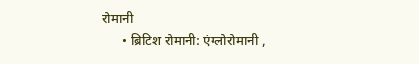रोमानी
      • ब्रिटिश रोमानी: एंग्लोरोमानी ,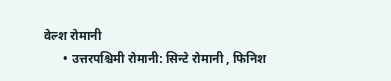वेल्श रोमानी
      • उत्तरपश्चिमी रोमानी: सिन्टे रोमानी , फिनिश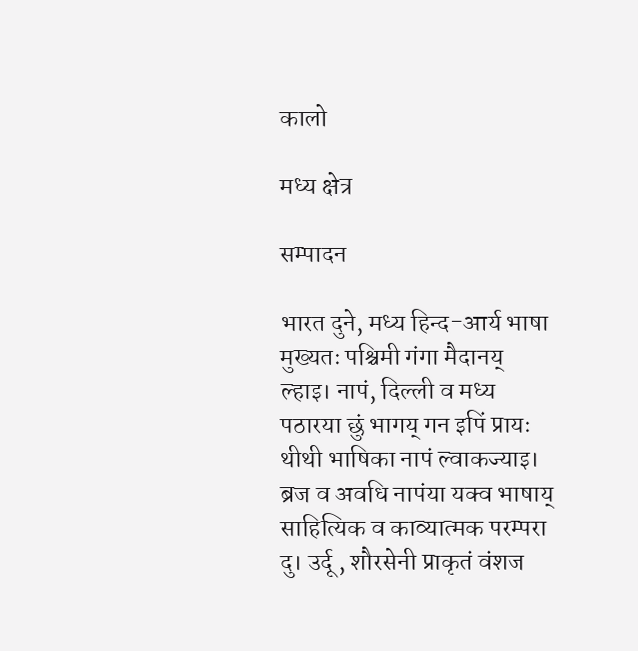कालो

मध्य क्षेत्र

सम्पादन

भारत दुने, मध्य हिन्द-आर्य भाषा मुख्यतः पश्चिमी गंगा मैदानय् ल्हाइ। नापं, दिल्ली व मध्य पठारया छुं भागय् गन इपिं प्रायः थीथी भाषिका नापं ल्वाकज्याइ। ब्रज व अवधि नापंया यक्व भाषाय् साहित्यिक व काव्यात्मक परम्परा दु। उर्दू , शौरसेनी प्राकृतं वंशज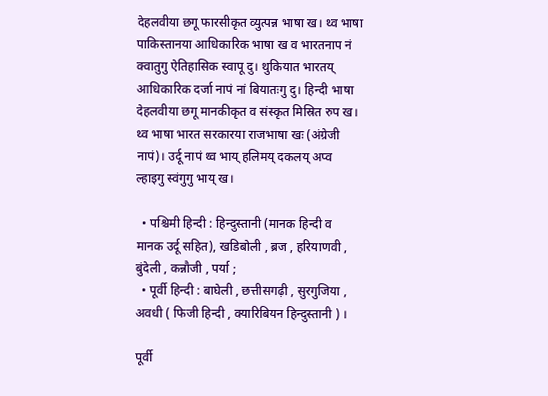देहलवीया छगू फारसीकृत व्युत्पन्न भाषा ख। थ्व भाषा पाकिस्तानया आधिकारिक भाषा ख व भारतनाप नं क्वातुगु ऐतिहासिक स्वापू दु। थुकियात भारतय् आधिकारिक दर्जा नापं नां बियातःगु दु। हिन्दी भाषा देहलवीया छगू मानकीकृत व संस्कृत मिस्रित रुप ख। थ्व भाषा भारत सरकारया राजभाषा खः (अंग्रेजी नापं)। उर्दू नापं थ्व भाय् हलिमय् दकलय् अप्व ल्हाइगु स्वंगुगु भाय् ख।

  • पश्चिमी हिन्दी : हिन्दुस्तानी (मानक हिन्दी व मानक उर्दू सहित), खडिबोली , ब्रज , हरियाणवी , बुंदेली , कन्नौजी , पर्या ;
  • पूर्वी हिन्दी : बाघेली , छत्तीसगढ़ी , सुरगुजिया , अवधी ( फिजी हिन्दी , क्यारिबियन हिन्दुस्तानी ) ।

पूर्वी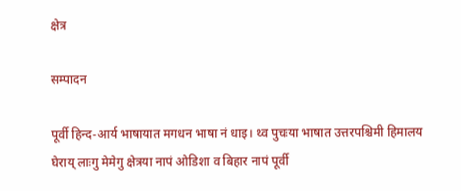क्षेत्र

सम्पादन

पूर्वी हिन्द-आर्य भाषायात मगधन भाषा नं धाइ। थ्व पुचःया भाषात उत्तरपश्चिमी हिमालय घेराय् लाःगु मेमेगु क्षेत्रया नापं ओडिशा व बिहार नापं पूर्वी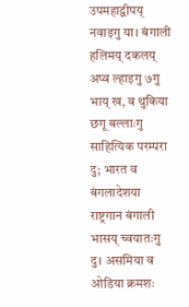उपमहाद्वीपय् नवाइगु या। बंगाली हलिमय् दकलय् अप्व ल्हाइगु ७गु भाय् ख, व थुकिया छगू बल्लाःगु साहित्यिक परम्परा दु; भारत व बंगलादेशया राष्ट्रगान बंगाली भासय् च्वयातःगु दु। असमिया व ओडिया क्रमशः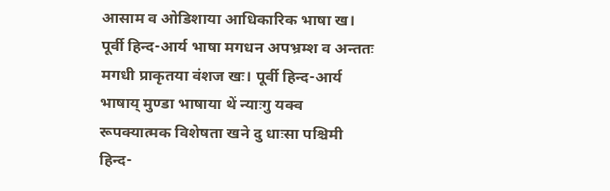आसाम व ओडिशाया आधिकारिक भाषा ख। पूर्वी हिन्द-आर्य भाषा मगधन अपभ्रम्श व अन्ततः मगधी प्राकृतया वंशज खः। पूर्वी हिन्द-आर्य भाषाय् मुण्डा भाषाया थें न्याःगु यक्व रूपक्यात्मक विशेषता खने दु धाःसा पश्चिमी हिन्द-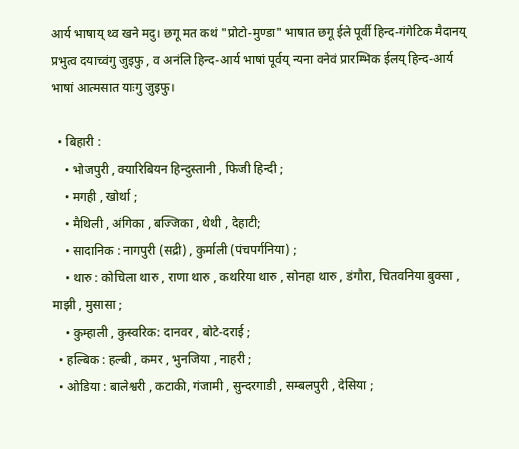आर्य भाषाय् थ्व खने मदु। छगू मत कथं "प्रोटो-मुण्डा" भाषात छगू ईले पूर्वी हिन्द-गंगेटिक मैदानय् प्रभुत्व दयाच्वंगु जुइफु , व अनंलि हिन्द-आर्य भाषां पूर्वय् न्यना वनेवं प्रारम्भिक ईलय् हिन्द-आर्य भाषां आत्मसात याःगु जुइफु।

  • बिहारी :
    • भोजपुरी , क्यारिबियन हिन्दुस्तानी , फिजी हिन्दी ;
    • मगही , खोर्था ;
    • मैथिली , अंगिका , बज्जिका , थेथी , देहाटी;
    • सादानिक : नागपुरी (सद्री) , कुर्माली (पंचपर्गनिया) ;
    • थारु : कोचिला थारु , राणा थारु , कथरिया थारु , सोनहा थारु , डंगौरा, चितवनिया बुक्सा , माझी , मुसासा ;
    • कुम्हाली , कुस्वरिक: दानवर , बोटे-दराई ;
  • हल्बिक : हल्बी , कमर , भुनजिया , नाहरी ;
  • ओडिया : बालेश्वरी , कटाकी, गंजामी , सुन्दरगाडी , सम्बलपुरी , देसिया ;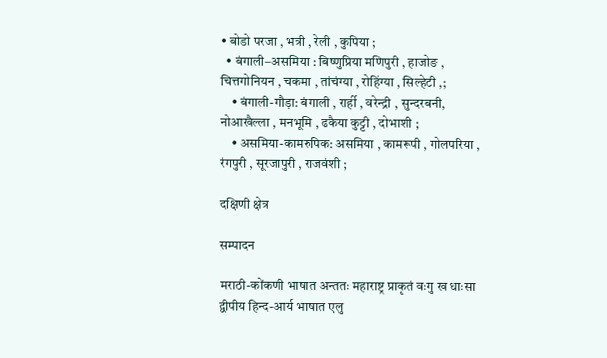• बोडो परजा , भत्री , रेली , कुपिया ;
  • बंगाली–असमिया : बिष्णुप्रिया मणिपुरी , हाजोङ , चित्तगोनियन , चकमा , तांचंग्या , रोहिंग्या , सिल्हेटी ,;
    • बंगाली-गौड़ा: बंगाली , रार्ही , वरेन्द्री , सुन्दरबनी, नोआखैल्ला , मनभूमि , ढकैया कुट्टी , दोभाशी ;
    • असमिया-कामरुपिक: असमिया , कामरूपी , गोलपरिया , रंगपुरी , सूरजापुरी , राजवंशी ;

दक्षिणी क्षेत्र

सम्पादन

मराठी-कोंकणी भाषात अन्ततः महाराष्ट्र प्राकृतं वःगु ख धाःसा द्वीपीय हिन्द-आर्य भाषात एलु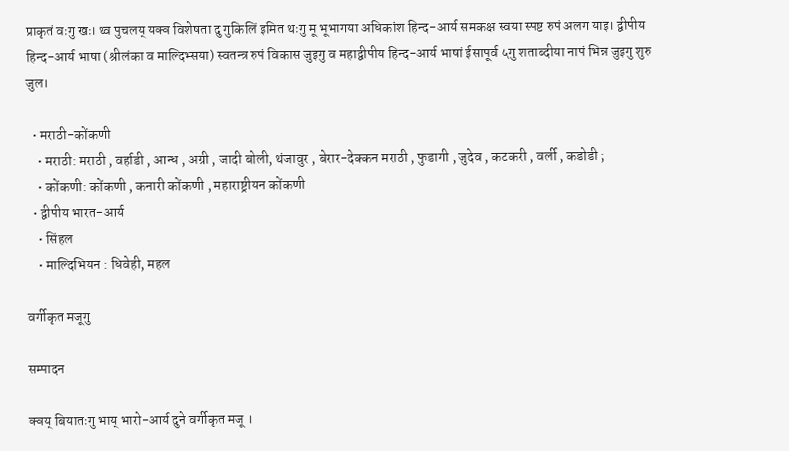प्राकृतं वःगु खः। थ्व पुचलय् यक्व विशेषता दु गुकिलिं इमित थःगु मू भूभागया अधिकांश हिन्द-आर्य समकक्ष स्वया स्पष्ट रुपं अलग याइ। द्वीपीय हिन्द-आर्य भाषा (श्रीलंका व माल्दिभ्सया) स्वतन्त्र रुपं विकास जुइगु व महाद्वीपीय हिन्द-आर्य भाषां ईसापूर्व ५गु शताब्दीया नापं भिन्न जुइगु शुरु जुल।

  • मराठी-कोंकणी
    • मराठी: मराठी , वर्हाडी , आन्ध , अग्री , जादी बोली, थंजावुर , बेरार-देक्कन मराठी , फुडागी , जुदेव , कटकरी , वर्ली , कडोडी ;
    • कोंकणी: कोंकणी , कनारी कोंकणी , महाराष्ट्रीयन कोंकणी
  • द्वीपीय भारत-आर्य
    • सिंहल
    • माल्दिभियन : धिवेही, महल

वर्गीकृत मजूगु

सम्पादन

क्वय् बियातःगु भाय् भारो-आर्य दुने वर्गीकृत मजू ।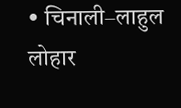• चिनाली–लाहुल लोहार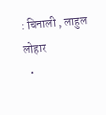: चिनाली , लाहुल लोहार
  •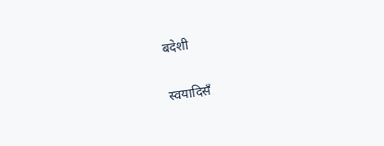बदेशी


स्वयादिसँ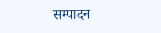सम्पादन